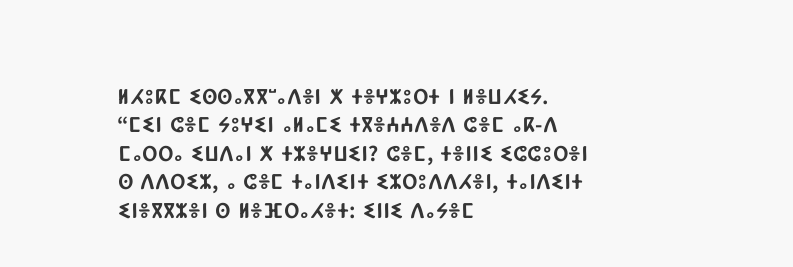ⵍⵃⵓⴽⵎ ⵉⵙⵙⴰⴳⴳⵯⴰⴷⴻⵏ ⵅ ⵜⴻⵖⵣⵓⵔⵜ ⵏ ⵍⴻⵡⵃⵉⵢ.
“ⵎⵉⵏ ⵛⴻⵎ ⵢⵓⵖⵉⵏ ⴰⵍⴰⵎⵉ ⵜⴳⴻⵄⵄⴷⴻⴷ ⵛⴻⵎ ⴰⴽ-ⴷ ⵎⴰⵔⵔⴰ ⵉⵡⴷⴰⵏ ⵅ ⵜⵣⴻⵖⵡⵉⵏ? ⵛⴻⵎ, ⵜⴻⵏⵏⵉ ⵉⵛⵛⵓⵔⴻⵏ ⵙ ⴷⴷⵔⵉⵣ, ⴰ ⵛⴻⵎ ⵜⴰⵏⴷⵉⵏⵜ ⵉⵣⵔⵓⴷⴷⵃⴻⵏ, ⵜⴰⵏⴷⵉⵏⵜ ⵉⵏⴻⴳⴳⵣⴻⵏ ⵙ ⵍⴻⴼⵔⴰⵃⴻⵜ: ⵉⵏⵏⵉ ⴷⴰⵢⴻⵎ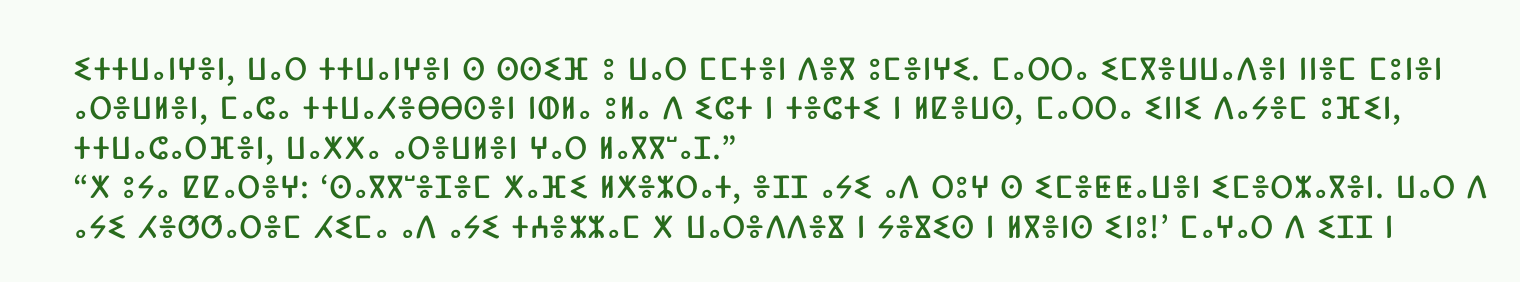ⵉⵜⵜⵡⴰⵏⵖⴻⵏ, ⵡⴰⵔ ⵜⵜⵡⴰⵏⵖⴻⵏ ⵙ ⵙⵙⵉⴼ ⵓ ⵡⴰⵔ ⵎⵎⵜⴻⵏ ⴷⴻⴳ ⵓⵎⴻⵏⵖⵉ. ⵎⴰⵔⵔⴰ ⵉⵎⴳⴻⵡⵡⴰⴷⴻⵏ ⵏⵏⴻⵎ ⵎⵓⵏⴻⵏ ⴰⵔⴻⵡⵍⴻⵏ, ⵎⴰⵛⴰ ⵜⵜⵡⴰⵃⴻⴱⴱⵙⴻⵏ ⵏⵀⵍⴰ ⵓⵍⴰ ⴷ ⵉⵛⵜ ⵏ ⵜⴻⵛⵜⵉ ⵏ ⵍⵇⴻⵡⵙ, ⵎⴰⵔⵔⴰ ⵉⵏⵏⵉ ⴷⴰⵢⴻⵎ ⵓⴼⵉⵏ, ⵜⵜⵡⴰⵛⴰⵔⴼⴻⵏ, ⵡⴰⵅⵅⴰ ⴰⵔⴻⵡⵍⴻⵏ ⵖⴰⵔ ⵍⴰⴳⴳⵯⴰⵊ.”
“ⵅ ⵓⵢⴰ ⵇⵇⴰⵔⴻⵖ: ‘ⵙⴰⴳⴳⵯⴻⵊⴻⵎ ⵅⴰⴼⵉ ⵍⵅⴻⵣⵔⴰⵜ, ⴻⵊⵊ ⴰⵢⵉ ⴰⴷ ⵔⵓⵖ ⵙ ⵉⵎⴻⵟⵟⴰⵡⴻⵏ ⵉⵎⴻⵔⵣⴰⴳⴻⵏ. ⵡⴰⵔ ⴷ ⴰⵢⵉ ⵃⴻⵚⵚⴰⵔⴻⵎ ⵃⵉⵎⴰ ⴰⴷ ⴰⵢⵉ ⵜⵄⴻⵣⵣⴰⵎ ⵅ ⵡⴰⵔⴻⴷⴷⴻⴵ ⵏ ⵢⴻⴵⵉⵙ ⵏ ⵍⴳⴻⵏⵙ ⵉⵏⵓ!’ ⵎⴰⵖⴰⵔ ⴷ ⵉⵊⵊ ⵏ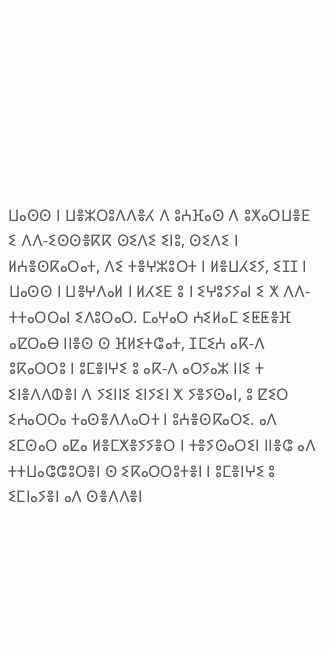ⵡⴰⵙⵙ ⵏ ⵡⴻⵣⵔⵓⴷⴷⴻⵃ ⴷ ⵓⵄⴼⴰⵙ ⴷ ⵓⵅⴰⵔⵡⴻⴹ ⵉ ⴷⴷ-ⵉⵙⵙⴻⴽⴽ ⵙⵉⴷⵉ ⵉⵏⵓ, ⵙⵉⴷⵉ ⵏ ⵍⵄⴻⵙⴽⴰⵔⴰⵜ, ⴷⵉ ⵜⴻⵖⵣⵓⵔⵜ ⵏ ⵍⴻⵡⵃⵉⵢ, ⵉⵊⵊ ⵏ ⵡⴰⵙⵙ ⵏ ⵡⴻⵖⴷⴰⵍ ⵏ ⵍⵃⵉⴹ ⵓ ⵏ ⵉⵖⵓⵢⵢⴰⵏ ⵉ ⵅ ⴷⴷ-ⵜⵜⴰⵔⵔⴰⵏ ⵉⴷⵓⵔⴰⵔ. ⵎⴰⵖⴰⵔ ⵄⵉⵍⴰⵎ ⵉⵟⵟⴻⴼ ⴰⵇⵔⴰⴱ ⵏⵏⴻⵙ ⵙ ⴼⵍⵉⵜⵛⴰⵜ, ⵊⵎⵉⵄ ⴰⴽ-ⴷ ⵓⴽⴰⵔⵔⵓ ⵏ ⵓⵎⴻⵏⵖⵉ ⵓ ⴰⴽ-ⴷ ⴰⵔⵢⴰⵣ ⵏⵏⵉ ⵜ ⵉⵏⴻⴷⴷⵀⴻⵏ ⴷ ⵢⵉⵏⵏⵉ ⵉⵏⵢⵉⵏ ⵅ ⵢⴻⵢⵙⴰⵏ, ⵓ ⵇⵉⵔ ⵉⵄⴰⵔⵔⴰ ⵜⴰⵙⴻⴷⴷⴰⵔⵜ ⵏ ⵓⵄⴻⵙⴽⴰⵔⵉ. ⴰⴷ ⵉⵎⵙⴰⵔ ⴰⵇⴰ ⵍⴻⵎⵅⴻⵢⵢⴻⵔ ⵏ ⵜⴻⵢⵙⴰⵔⵉⵏ ⵏⵏⴻⵛ ⴰⴷ ⵜⵜⵡⴰⵛⵛⵓⵔⴻⵏ ⵙ ⵉⴽⴰⵔⵔⵓⵜⴻⵏ ⵏ ⵓⵎⴻⵏⵖⵉ ⵓ ⵉⵎⵏⴰⵢⴻⵏ ⴰⴷ ⵙⴻⴷⴷⴻⵏ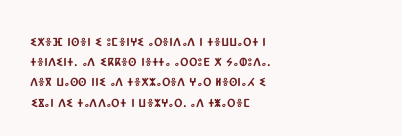ⵉⵅⴻⴼ ⵏⵙⴻⵏ ⵉ ⵓⵎⴻⵏⵖⵉ ⴰⵔⴻⵏⴷⴰⴷ ⵏ ⵜⴻⵡⵡⴰⵔⵜ ⵏ ⵜⴻⵏⴷⵉⵏⵜ. ⴰⴷ ⵉⴽⴽⴻⵙ ⵏⴻⵜⵜⴰ ⴰⵔⵔⵓⴹ ⵅ ⵢⴰⵀⵓⴷⴰ. ⴷⴻⴳ ⵡⴰⵙⵙ ⵏⵏⵉ ⴰⴷ ⵜⴻⵅⵣⴰⵔⴻⴷ ⵖⴰⵔ ⵍⴻⵙⵏⴰⵃ ⵉ ⵉⴵⴰⵏ ⴷⵉ ⵜⴰⴷⴷⴰⵔⵜ ⵏ ⵡⴻⵣⵖⴰⵔ. ⴰⴷ ⵜⵥⴰⵔⴻⵎ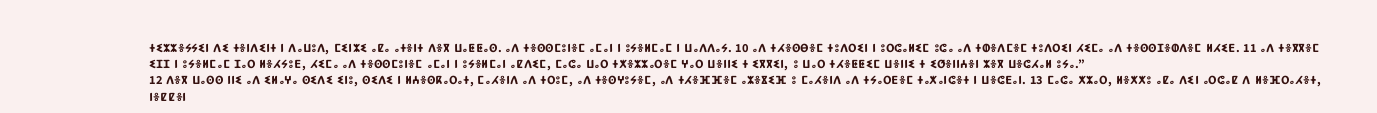ⵜⵉⵣⵣⴻⵢⵢⵉⵏ ⴷⵉ ⵜⴻⵏⴷⵉⵏⵜ ⵏ ⴷⴰⵡⵓⴷ, ⵎⵉⵏⵣⵉ ⴰⵇⴰ ⴰⵜⴻⵏⵜ ⴷⴻⴳ ⵡⴰⵟⵟⴰⵙ. ⴰⴷ ⵜⴻⵙⵙⵎⵓⵏⴻⵎ ⴰⵎⴰⵏ ⵏ ⵓⵢⴻⵍⵎⴰⵎ ⵏ ⵡⴰⴷⴷⴰⵢ. 10 ⴰⴷ ⵜⵃⴻⵙⴱⴻⵎ ⵜⵓⴷⵔⵉⵏ ⵏ ⵓⵔⵛⴰⵍⵉⵎ ⵓⵛⴰ ⴰⴷ ⵜⵀⴻⴷⵎⴻⵎ ⵜⵓⴷⵔⵉⵏ ⵃⵉⵎⴰ ⴰⴷ ⵜⴻⵙⵙⵊⴻⵀⴷⴻⵎ ⵍⵃⵉⴹ. 11 ⴰⴷ ⵜⴻⴳⴳⴻⵎ ⵉⵊⵊ ⵏ ⵓⵢⴻⵍⵎⴰⵎ ⵊⴰⵔ ⵍⴻⵃⵢⵓⴹ, ⵃⵉⵎⴰ ⴰⴷ ⵜⴻⵙⵙⵎⵓⵏⴻⵎ ⴰⵎⴰⵏ ⵏ ⵓⵢⴻⵍⵎⴰⵏ ⴰⵇⴷⵉⵎ, ⵎⴰⵛⴰ ⵡⴰⵔ ⵜⵅⴻⵣⵣⴰⵔⴻⵎ ⵖⴰⵔ ⵡⴻⵏⵏⵉ ⵜ ⵉⴳⴳⵉⵏ, ⵓ ⵡⴰⵔ ⵜⵃⴻⵟⵟⵉⵎ ⵡⴻⵏⵏⵉ ⵜ ⵉⵚⴻⵏⵏⵄⴻⵏ ⵣⴻⴳ ⵡⴻⵛⵃⴰⵍ ⵓⵢⴰ.”
12 ⴷⴻⴳ ⵡⴰⵙⵙ ⵏⵏⵉ ⴰⴷ ⵉⵍⴰⵖⴰ ⵙⵉⴷⵉ ⵉⵏⵓ, ⵙⵉⴷⵉ ⵏ ⵍⵄⴻⵙⴽⴰⵔⴰⵜ, ⵎⴰⵃⴻⵏⴷ ⴰⴷ ⵜⵔⵓⵎ, ⴰⴷ ⵜⴻⵙⵖⵓⵢⴻⵎ, ⴰⴷ ⵜⵃⴻⴼⴼⴻⵎ ⴰⵣⴻⴵⵉⴼ ⵓ ⵎⴰⵃⴻⵏⴷ ⴰⴷ ⵜⵢⴰⵔⴹⴻⵎ ⵜⴰⵅⴰⵏⵛⴻⵜ ⵏ ⵡⴻⵛⴹⴰⵏ. 13 ⵎⴰⵛⴰ ⵅⵣⴰⵔ, ⵍⴻⵅⵅⵓ ⴰⵇⴰ ⴷⵉⵏ ⴰⵔⵛⴰⵇ ⴷ ⵍⴻⴼⵔⴰⵃⴻⵜ, ⵏⴻⵇⵇⴻⵏ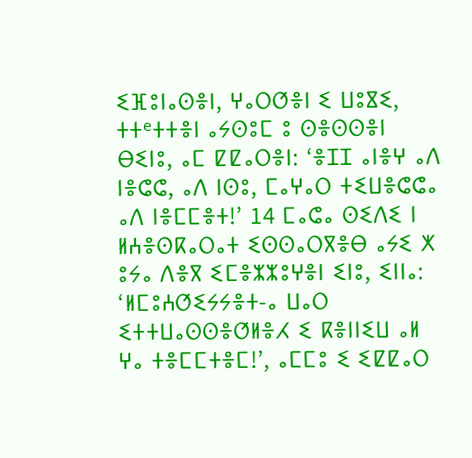ⵉⴼⵓⵏⴰⵙⴻⵏ, ⵖⴰⵔⵚⴻⵏ ⵉ ⵡⵓⴵⵉ, ⵜⵜᵉⵜⵜⴻⵏ ⴰⵢⵙⵓⵎ ⵓ ⵙⴻⵙⵙⴻⵏ ⴱⵉⵏⵓ, ⴰⵎ ⵇⵇⴰⵔⴻⵏ: ‘ⴻⵊⵊ ⴰⵏⴻⵖ ⴰⴷ ⵏⴻⵛⵛ, ⴰⴷ ⵏⵙⵓ, ⵎⴰⵖⴰⵔ ⵜⵉⵡⴻⵛⵛⴰ ⴰⴷ ⵏⴻⵎⵎⴻⵜ!’ 14 ⵎⴰⵛⴰ ⵙⵉⴷⵉ ⵏ ⵍⵄⴻⵙⴽⴰⵔⴰⵜ ⵉⵙⵙⴰⵔⴳⴻⴱ ⴰⵢⵉ ⵅ ⵓⵢⴰ ⴷⴻⴳ ⵉⵎⴻⵣⵣⵓⵖⴻⵏ ⵉⵏⵓ, ⵉⵏⵏⴰ: ‘ⵍⵎⵓⵄⵚⵉⵢⵢⴻⵜ-ⴰ ⵡⴰⵔ ⵉⵜⵜⵡⴰⵙⵙⴻⵚⵍⴻⵃ ⵉ ⴽⴻⵏⵏⵉⵡ ⴰⵍ ⵖⴰ ⵜⴻⵎⵎⵜⴻⵎ!’, ⴰⵎⵎⵓ ⵉ ⵉⵇⵇⴰⵔ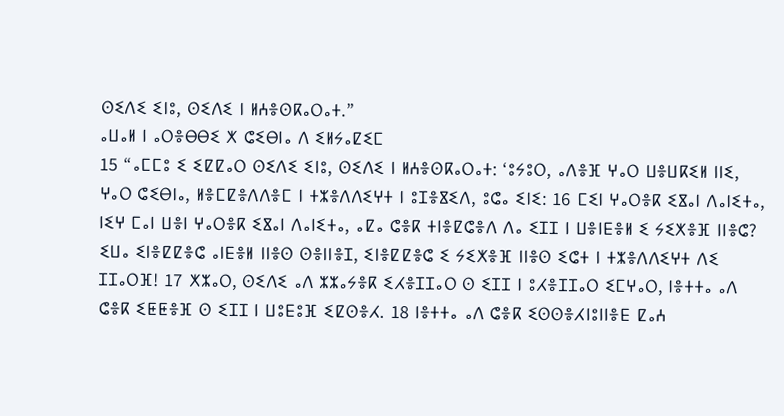ⵙⵉⴷⵉ ⵉⵏⵓ, ⵙⵉⴷⵉ ⵏ ⵍⵄⴻⵙⴽⴰⵔⴰⵜ.”
ⴰⵡⴰⵍ ⵏ ⴰⵔⴻⴱⴱⵉ ⵅ ⵛⵉⴱⵏⴰ ⴷ ⵉⵍⵢⴰⵇⵉⵎ
15 “ⴰⵎⵎⵓ ⵉ ⵉⵇⵇⴰⵔ ⵙⵉⴷⵉ ⵉⵏⵓ, ⵙⵉⴷⵉ ⵏ ⵍⵄⴻⵙⴽⴰⵔⴰⵜ: ‘ⵓⵢⵓⵔ, ⴰⴷⴻⴼ ⵖⴰⵔ ⵡⴻⵡⴽⵉⵍ ⵏⵏⵉ, ⵖⴰⵔ ⵛⵉⴱⵏⴰ, ⵍⴻⵎⵇⴻⴷⴷⴻⵎ ⵏ ⵜⵣⴻⴷⴷⵉⵖⵜ ⵏ ⵓⵊⴻⴵⵉⴷ, ⵓⵛⴰ ⵉⵏⵉ: 16 ⵎⵉⵏ ⵖⴰⵔⴻⴽ ⵉⴵⴰⵏ ⴷⴰⵏⵉⵜⴰ, ⵏⵉⵖ ⵎⴰⵏ ⵡⴻⵏ ⵖⴰⵔⴻⴽ ⵉⴵⴰⵏ ⴷⴰⵏⵉⵜⴰ, ⴰⵇⴰ ⵛⴻⴽ ⵜⵏⴻⵇⵛⴻⴷ ⴷⴰ ⵉⵊⵊ ⵏ ⵡⴻⵏⴹⴻⵍ ⵉ ⵢⵉⵅⴻⴼ ⵏⵏⴻⵛ? ⵉⵡⴰ ⵉⵏⴻⵇⵇⴻⵛ ⴰⵏⴹⴻⵍ ⵏⵏⴻⵙ ⵙⴻⵏⵏⴻⵊ, ⵉⵏⴻⵇⵇⴻⵛ ⵉ ⵢⵉⵅⴻⴼ ⵏⵏⴻⵙ ⵉⵛⵜ ⵏ ⵜⵣⴻⴷⴷⵉⵖⵜ ⴷⵉ ⵊⵊⴰⵔⴼ! 17 ⵅⵣⴰⵔ, ⵙⵉⴷⵉ ⴰⴷ ⵣⵣⴰⵢⴻⴽ ⵉⵃⴻⵊⵊⴰⵔ ⵙ ⵉⵊⵊ ⵏ ⵓⵃⴻⵊⵊⴰⵔ ⵉⵎⵖⴰⵔ, ⵏⴻⵜⵜⴰ ⴰⴷ ⵛⴻⴽ ⵉⵟⵟⴻⴼ ⵙ ⵉⵊⵊ ⵏ ⵡⵓⴹⵓⴼ ⵉⵇⵙⴻⵃ. 18 ⵏⴻⵜⵜⴰ ⴰⴷ ⵛⴻⴽ ⵉⵙⵙⴻⵃⵏⵓⵏⵏⴻⴹ ⵇⴰⵄ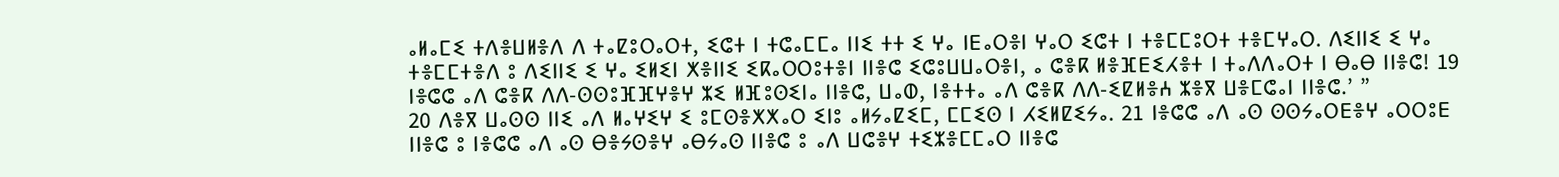ⴰⵍⴰⵎⵉ ⵜⴷⴻⵡⵍⴻⴷ ⴷ ⵜⴰⵇⵓⵔⴰⵔⵜ, ⵉⵛⵜ ⵏ ⵜⵛⴰⵎⵎⴰ ⵏⵏⵉ ⵜⵜ ⵉ ⵖⴰ ⵏⴹⴰⵔⴻⵏ ⵖⴰⵔ ⵉⵛⵜ ⵏ ⵜⴻⵎⵎⵓⵔⵜ ⵜⴻⵎⵖⴰⵔ. ⴷⵉⵏⵏⵉ ⵉ ⵖⴰ ⵜⴻⵎⵎⵜⴻⴷ ⵓ ⴷⵉⵏⵏⵉ ⵉ ⵖⴰ ⵉⵍⵉⵏ ⵅⴻⵏⵏⵉ ⵉⴽⴰⵔⵔⵓⵜⴻⵏ ⵏⵏⴻⵛ ⵉⵛⵓⵡⵡⴰⵔⴻⵏ, ⴰ ⵛⴻⴽ ⵍⴻⴼⴹⵉⵃⴻⵜ ⵏ ⵜⴰⴷⴷⴰⵔⵜ ⵏ ⴱⴰⴱ ⵏⵏⴻⵛ! 19 ⵏⴻⵛⵛ ⴰⴷ ⵛⴻⴽ ⴷⴷ-ⵙⵙⵓⴼⴼⵖⴻⵖ ⵣⵉ ⵍⴼⵓⵙⵉⵏⴰ ⵏⵏⴻⵛ, ⵡⴰⵀ, ⵏⴻⵜⵜⴰ ⴰⴷ ⵛⴻⴽ ⴷⴷ-ⵉⵇⵍⴻⵄ ⵣⴻⴳ ⵡⴻⵎⵛⴰⵏ ⵏⵏⴻⵛ.’ ”
20 ⴷⴻⴳ ⵡⴰⵙⵙ ⵏⵏⵉ ⴰⴷ ⵍⴰⵖⵉⵖ ⵉ ⵓⵎⵙⴻⵅⵅⴰⵔ ⵉⵏⵓ ⴰⵍⵢⴰⵇⵉⵎ, ⵎⵎⵉⵙ ⵏ ⵃⵉⵍⵇⵉⵢⴰ. 21 ⵏⴻⵛⵛ ⴰⴷ ⴰⵙ ⵙⵙⵢⴰⵔⴹⴻⵖ ⴰⵔⵔⵓⴹ ⵏⵏⴻⵛ ⵓ ⵏⴻⵛⵛ ⴰⴷ ⴰⵙ ⴱⴻⵢⵙⴻⵖ ⴰⴱⵢⴰⵙ ⵏⵏⴻⵛ ⵓ ⴰⴷ ⵡⵛⴻⵖ ⵜⵉⵣⴻⵎⵎⴰⵔ ⵏⵏⴻⵛ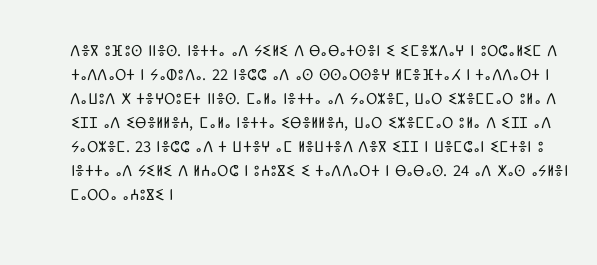ⴷⴻⴳ ⵓⴼⵓⵙ ⵏⵏⴻⵙ. ⵏⴻⵜⵜⴰ ⴰⴷ ⵢⵉⵍⵉ ⴷ ⴱⴰⴱⴰⵜⵙⴻⵏ ⵉ ⵉⵎⴻⵣⴷⴰⵖ ⵏ ⵓⵔⵛⴰⵍⵉⵎ ⴷ ⵜⴰⴷⴷⴰⵔⵜ ⵏ ⵢⴰⵀⵓⴷⴰ. 22 ⵏⴻⵛⵛ ⴰⴷ ⴰⵙ ⵙⵙⴰⵔⵙⴻⵖ ⵍⵎⴻⴼⵜⴰⵃ ⵏ ⵜⴰⴷⴷⴰⵔⵜ ⵏ ⴷⴰⵡⵓⴷ ⵅ ⵜⴻⵖⵔⵓⴹⵜ ⵏⵏⴻⵙ. ⵎⴰⵍⴰ ⵏⴻⵜⵜⴰ ⴰⴷ ⵢⴰⵔⵣⴻⵎ, ⵡⴰⵔ ⵉⵣⴻⵎⵎⴰⵔ ⵓⵍⴰ ⴷ ⵉⵊⵊ ⴰⴷ ⵉⴱⴻⵍⵍⴻⵄ, ⵎⴰⵍⴰ ⵏⴻⵜⵜⴰ ⵉⴱⴻⵍⵍⴻⵄ, ⵡⴰⵔ ⵉⵣⴻⵎⵎⴰⵔ ⵓⵍⴰ ⴷ ⵉⵊⵊ ⴰⴷ ⵢⴰⵔⵣⴻⵎ. 23 ⵏⴻⵛⵛ ⴰⴷ ⵜ ⵡⵜⴻⵖ ⴰⵎ ⵍⴻⵡⵜⴻⴷ ⴷⴻⴳ ⵉⵊⵊ ⵏ ⵡⴻⵎⵛⴰⵏ ⵉⵎⵜⴻⵏ ⵓ ⵏⴻⵜⵜⴰ ⴰⴷ ⵢⵉⵍⵉ ⴷ ⵍⵄⴰⵔⵛ ⵏ ⵓⵄⵓⴵⵉ ⵉ ⵜⴰⴷⴷⴰⵔⵜ ⵏ ⴱⴰⴱⴰⵙ. 24 ⴰⴷ ⵅⴰⵙ ⴰⵢⵍⴻⵏ ⵎⴰⵔⵔⴰ ⴰⵄⵓⴵⵉ ⵏ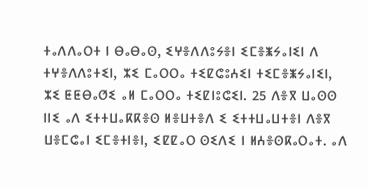ⵜⴰⴷⴷⴰⵔⵜ ⵏ ⴱⴰⴱⴰⵙ, ⵉⵖⴻⴷⴷⵓⵢⴻⵏ ⵉⵎⴻⵥⵢⴰⵏⵉⵏ ⴷ ⵜⵖⴻⴷⴷⵓⵜⵉⵏ, ⵣⵉ ⵎⴰⵔⵔⴰ ⵜⵉⵇⵛⵓⵄⵉⵏ ⵜⵉⵎⴻⵥⵢⴰⵏⵉⵏ, ⵣⵉ ⵟⵟⴱⴰⵚⵉ ⴰⵍ ⵎⴰⵔⵔⴰ ⵜⵉⵇⵏⵓⵛⵉⵏ. 25 ⴷⴻⴳ ⵡⴰⵙⵙ ⵏⵏⵉ ⴰⴷ ⵉⵜⵜⵡⴰⴽⴽⴻⵙ ⵍⴻⵡⵜⴻⴷ ⵉ ⵉⵜⵜⵡⴰⵡⵜⴻⵏ ⴷⴻⴳ ⵡⴻⵎⵛⴰⵏ ⵉⵎⴻⵜⵏⴻⵏ, ⵉⵇⵇⴰⵔ ⵙⵉⴷⵉ ⵏ ⵍⵄⴻⵙⴽⴰⵔⴰⵜ. ⴰⴷ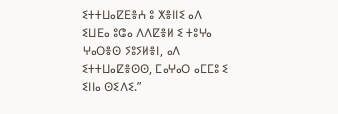ⵉⵜⵜⵡⴰⵇⴹⴻⵄ ⵓ ⵅⴻⵏⵏⵉ ⴰⴷ ⵉⵡⴹⴰ ⵓⵛⴰ ⴷⴷⵇⴻⵍ ⵉ ⵜⵓⵖⴰ ⵖⴰⵔⴻⵙ ⵢⵓⵢⵍⴻⵏ, ⴰⴷ ⵉⵜⵜⵡⴰⵇⴻⵙⵙ, ⵎⴰⵖⴰⵔ ⴰⵎⵎⵓ ⵉ ⵉⵏⵏⴰ ⵙⵉⴷⵉ.”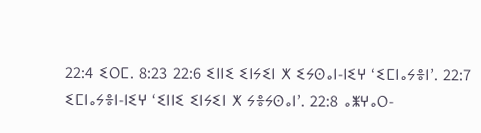22:4 ⵉⵔⵎ. 8:23 22:6 ⵉⵏⵏⵉ ⵉⵏⵢⵉⵏ ⵅ ⵉⵢⵙⴰⵏ-ⵏⵉⵖ ‘ⵉⵎⵏⴰⵢⴻⵏ’. 22:7 ⵉⵎⵏⴰⵢⴻⵏ-ⵏⵉⵖ ‘ⵉⵏⵏⵉ ⵉⵏⵢⵉⵏ ⵅ ⵢⴻⵢⵙⴰⵏ’. 22:8 ⴰⵥⵖⴰⵔ-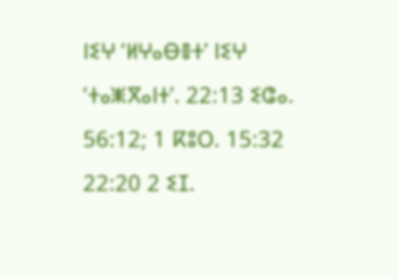ⵏⵉⵖ ‘ⵍⵖⴰⴱⴻⵜ’ ⵏⵉⵖ ‘ⵜⴰⵥⴳⴰⵏⵜ’. 22:13 ⵉⵛⴰ. 56:12; 1 ⴽⵓⵔ. 15:32 22:20 2 ⵉⵊ.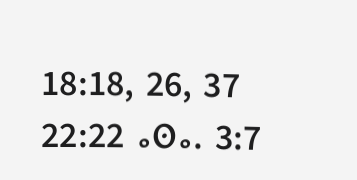18:18, 26, 37 22:22 ⴰⵙⴰ. 3:7